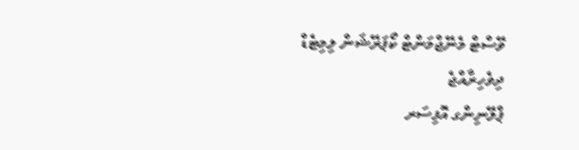ވޭސްޓް މެނޭޖްމަންޓް ކޯޕަރޭޝަން ލިމިޓެޑް
ދިވެހިރާއްޖެ
ޕްލޭނިންގ އޮފިސަރ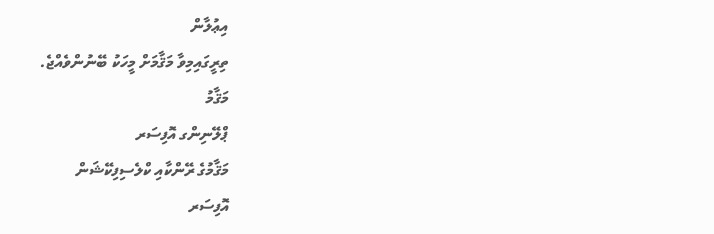އިޢުލާން
ތިރީގައިމިވާ މަޤާމަށް މީހަކު ބޭނުންވެއްޖެ.
މަޤާމު
ޕްލޭނިންގ އޮފިސަރ
މަޤާމުގެ ރޭންކާއި ކްލެސިފިކޭޝަން
އޮފިސަރ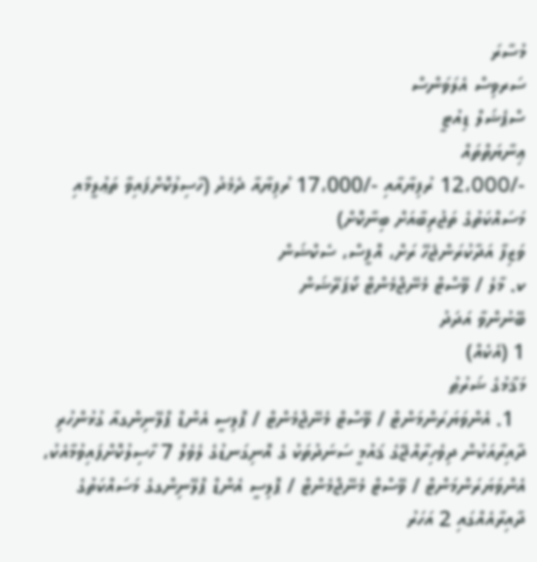މުސާރަ
ސަރވިސް އެލަވަންސް
ސްޕެޝަލް ޑިއުޓީ
ޢިނާޔަތްތައް
-/12،000 ރުފިޔާއާއި -/17،000 ރުފިޔާއާ ދެމެދު (ހާސިލުކޮށްފައިވާ ތަޢުލީމާއި މަސައްކަތުގެ ތަޖުރިބާއަށް ބިނާކޮށް)
ވަޒިފާ އަދާކުރަންޖެހޭ ރަށް، އޮފީސް، ސެކްޝަން
ކ. މާލެ / ވޭސްޓް މެނޭޖްމެންޓް ކޯޕަރޭޝަން
ބޭނުންވާ އަދަދު
1 (އެކެއް)
މަޤާމުގެ ޝަރުޠު
  1. އެންވަޔަރަންމަންޓް / ވޭސްޓް މެނޭޖްމެންޓް / ޕޮލިސީ އެންޑް ޕްލޭނިންގއާ ގުޅުންހުރި ދާއިރާއަކުން ދިވެހިރާއްޖޭގެ ޤައުމީ ސަނަދުތަކު ގެ އޮނިގަނޑުގެ ލެވެލް 7 ހާސިލުކޮށްފައިވުމާއެކު، އެންވަޔަރަންމަންޓް / ވޭސްޓް މެނޭޖްމެންޓް / ޕޮލިސީ އެންޑް ޕްލޭނިންގގެ މަސައްކަތުގެ ދާއިރާއެއްގައި 2 އަހަރު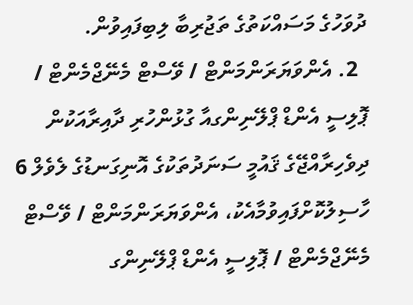ދުވަހުގެ މަސައްކަތުގެ ތަޖުރިބާ ލިބިފައިވުން.
  2. އެންވަޔަރަންމަންޓް / ވޭސްޓް މެނޭޖްމެންޓް / ޕޮލިސީ އެންޑް ޕްލޭނިންގއާ ގުޅުންހުރި ދާއިރާއަކުން ދިވެހިރާއްޖޭގެ ޤައުމީ ސަނަދުތަކުގެ އޮނިގަނޑުގެ ލެވެލް 6 ހާސިލުކޮށްފައިވުމާއެކު، އެންވަޔަރަންމަންޓް / ވޭސްޓް މެނޭޖްމެންޓް / ޕޮލިސީ އެންޑް ޕްލޭނިންގ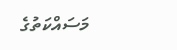މަސައްކަތުގެ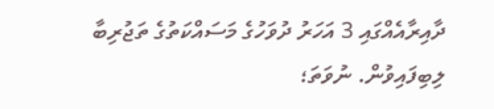ދާއިރާއެއްގައި 3 އަހަރު ދުވަހުގެ މަސައްކަތުގެ ތަޖުރިބާ ލިބިފައިވުން. ނުވަތަ؛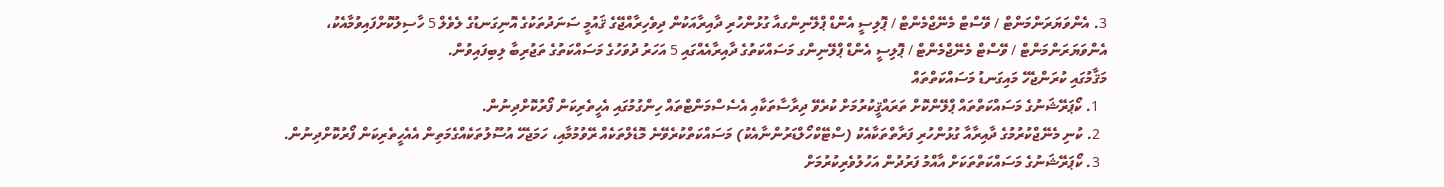3. އެންވަޔަރަންމަންޓް / ވޭސްޓް މެނޭޖްމެންޓް / ޕޮލިސީ އެންޑް ޕްލޭނިންގއާ ގުޅުންހުރި ދާއިރާއަކުން ދިވެހިރާއްޖޭގެ ޤައުމީ ސަނަދުތަކުގެ އޮނިގަނޑުގެ ލެވެލް 5 ހާސިލުކޮށްފައިވުމާއެކު، އެންވަޔަރަންމަންޓް / ވޭސްޓް މެނޭޖްމެންޓް / ޕޮލިސީ އެންޑް ޕްލޭނިންގ މަސައްކަތުގެ ދާއިރާއެއްގައި 5 އަހަރު ދުވަހުގެ މަސައްކަތުގެ ތަޖުރިބާ ލިބިފައިވުން.
މަޤާމުގައި ކުރަންޖެހޭ މައިގަނޑު މަސައްކަތްތައް
  1. ކޯޕަރޭޝަނުގެ މަސައްކަތްތައް ޕްލޭންކޮށް ތަރައްޤީކުރުމަށް ކުރެވޭ ދިރާސާތަކާއި އެސެސްމަންޓްތައް ހިންގުމުގައި އެހީތެރިކަން ފޯރުކޮށްދިނުން.
  2. ކުނި މެނޭޖްކުރުމުގެ ދާއިރާއާ ގުޅުންހުރި ފަރާތްތަކާއެކު (ސްޓޭކްހޯލްޑަރުންނާއެކު) މަސައްކަތްކުރެވޭނެ މޮޑެލްތަކެއް ރޭވުމުމާއި، ހަމަޖެހޭ އުސޫލުތަކެއްގެމަތިން އެއެހީތެރިކަން ފޯރުކޮށްދިނުން.
  3. ކޯޕަރޭޝަނުގެ މަސައްކަތްތަކަށް އާއްމު ފަރުދުން އަހުލުވެރިކުރުމަށް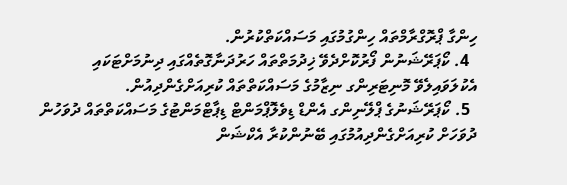ހިންގާ ޕްރޮގްރާމްތައް ހިންގުމުގައި މަސައްކަތްކުރުން.
  4. ކޯޕަރޭޝަނުން ފޯރުކޮށްދެވޭ ޚިދުމަތްތައް ހަރުދަނާގޮތެއްގައި ދިނުމަށްޓަކައި އެކުލަވައިލެވޭ މޮނިޓަރިންގ ނިޒާމުގެ މަސައްކަތްތައް ކުރިއަށްގެންދިއުން.
  5. ކޯޕަރޭޝަނުގެ ޕްލޭނިންގ އެންޑް ޑިވެލޮޕްމަންޓް ޑިޕާޓްމަންޓުގެ މަސައްކަތްތައް ދުވަހުން ދުވަހަށް ކުރިއަށްގެންދިއުމުގައި ބޭނުންކުރާ އެކްޝަން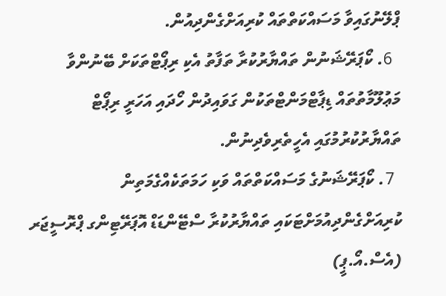ޕްލޭނުގައިވާ މަސައްކަތްތައް ކުރިއަށްގެންދިއުން.
  6. ކޯޕަރޭޝަނުން ތައްޔާރުކުރާ ތަފާތު އެކި ރިޕޯޓްތަކަށް ބޭނުންވާ މަޢުލޫމާތުތައް ޑިޕާޓްމަންޓްތަކުން ގަވައިދުން ހޯދައި އަހަރީ ރިޕޯޓް ތައްޔާރުކުރުމުގައި އެހީތެރިވެދިނުން.
  7. ކޯޕަރޭޝަނުގެ މަސައްކަތްތައް ވަކި ހަމަތަކެއްގެމަތިން ކުރިއަށްގެންދިއުމަށްޓަކައި ތައްޔާރުކުރާ ސްޓޭންޑަޑް އޮޕަރޭޓިންގ ޕްރޮސީޖަރ (އެސް.އޯ.ޕީ)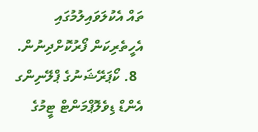ތައް އެކުލަވައިލުމުގައި އެހީތެރިކަން ފޯރުކޮށްދިނުން.
  8. ކޯޕަރޭޝަނުގެ ޕްލޭނިންގ އެންޑް ޑިވެލޮޕްމަންޓް ޓީމުގެ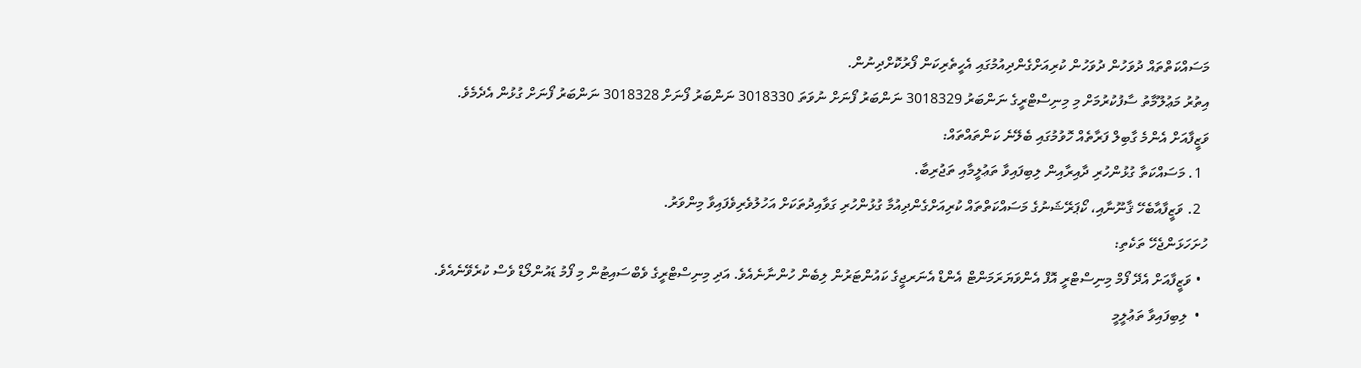މަސައްކަތްތައް ދުވަހުން ދުވަހުން ކުރިއަށްގެންދިއުމުގައި އެހީތެރިކަން ފޯރުކޮށްދިނުން.
އިތުރު މަޢުލޫމާތު ސާފުކުރުމަށް މި މިނިސްޓްރީގެ ނަންބަރު 3018329 ނަންބަރު ފޯނަށް ނުވަތަ 3018330 ނަންބަރު ފޯނަށް 3018328 ނަންބަރު ފޯނަށް ގުޅުން އެދެމެވެ.
ވަޒީފާއަށް އެންމެ ގާބިލް ފަރާތެއް ހޮވުމުގައި ބެލޭނެ ކަންތައްތައް:
  1. މަސައްކަތާ ގުޅުންހުރި ދާއިރާއިން ލިބިފައިވާ ތަޢުލީމާއި ތަޖުރިބާ.
  2. ވަޒީފާއާބެހޭ ޤާނޫނާއި، ކޯޕަރޭޝަނުގެ މަސައްކަތްތައް ކުރިއަށްގެންދިއުމާ ގުޅުންހުރި ގަވާއިދުތަކަށް އަހުލުވެރިވެފައިވާ މިންވަރު.
ހުށަހަޅަންޖެހޭ ތަކެތި:
  • ވަޒީފާއަށް އެދޭ ފޯމް މިނިސްޓްރީ އޮފް އެންވަޔަރަމަންޓް އެންޑް އެނަރޖީގެ ކައުންޓަރުން ލިބެން ހުންނާނެއެވެ. އަދި މިނިސްޓްރީގެ ވެބްސައިޓުން މި ފޯމު ޑައުންލޯޑް ވެސް ކުރެވޭނެއެވެ.
  •  ލިބިފައިވާ ތަޢުލީމީ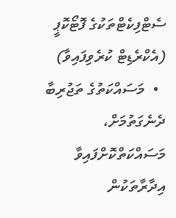ސެޓްފިކެޓްތަކުގެ ފޮޓޯކޮޕީ (އެކްރެޑިޓް ކުރެވިފައިވާ)
  •  މަސައްކަތުގެ ތަޖުރިބާ ދެނެގަތުމަށް، މަސައްކަތްކޮށްފައިވާ އިދާރާތަކުން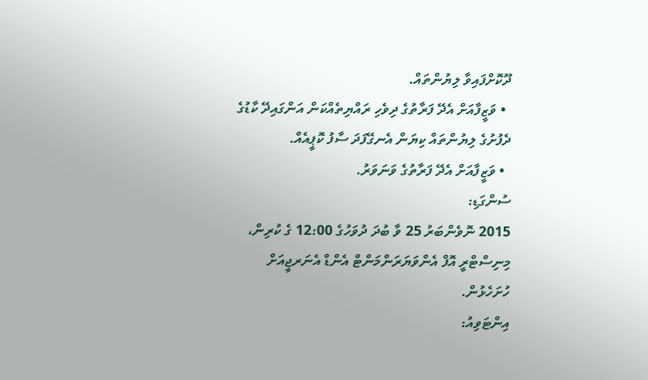ދޫކޮށްފައިވާ ލިޔުންތައް.
  • ވަޒީފާއަށް އެދޭ ފަރާތުގެ ދިވެހި ރައްޔިތެއްކަން އަންގައިދޭ ކާޑުގެ ދެފުށުގެ ލިޔުންތައް ކިޔަން އެނގޭފަދަ ސާފު ކޮޕީއެއް.
  • ވަޒީފާއަށް އެދޭ ފަރާތުގެ ވަނަވަރު.
ސުންގަޑި:
2015 ނޮވެންބަރު 25 ވާ ބުދަ ދުވަހުގެ 12:00 ގެ ކުރިން، މިނިސްޓްރީ އޮފް އެންވަޔަރަންމަންޓް އެންޑް އެނަރޖީއަށް ހުށަހެޅުން.
އިންޓަވިއު: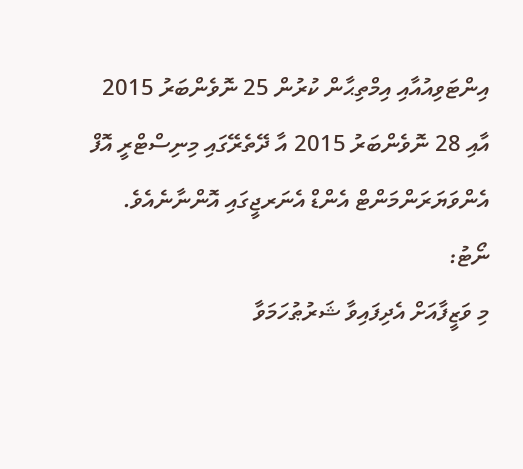އިންޓަވިއުއާއި އިމްތިޙާން ކުރުން 25 ނޮވެންބަރު 2015 އާއި 28 ނޮވެންބަރު 2015 އާ ދޭތެރޭގައި މިނިސްޓްރީ އޮފް އެންވަޔަރަންމަންޓް އެންޑް އެނަރޖީގައި އޮންނާނެއެވެ.
ނޯޓު:
މި ވަޒީފާއަށް އެދިފައިވާ ޝަރުޠުހަމަވާ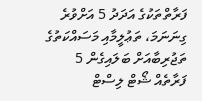ފަރާތްތަކުގެ އަދަދު 5 އަށްވުރެ ގިނަނަމަ، ތަޢުލީމާއި މަސައްކަތުގެ ތަޖުރިބާއަށް ބަލައިގެން 5 ފަރާތެއް ޝޯޓް ލިސްޓް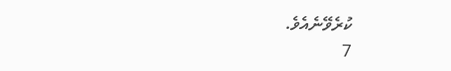ކުރެވޭނެއެވެ.
7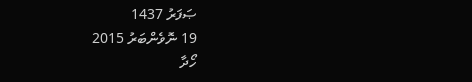ޞަފަރު 1437
19 ނޮވެންބަރު 2015
ހޯދާ